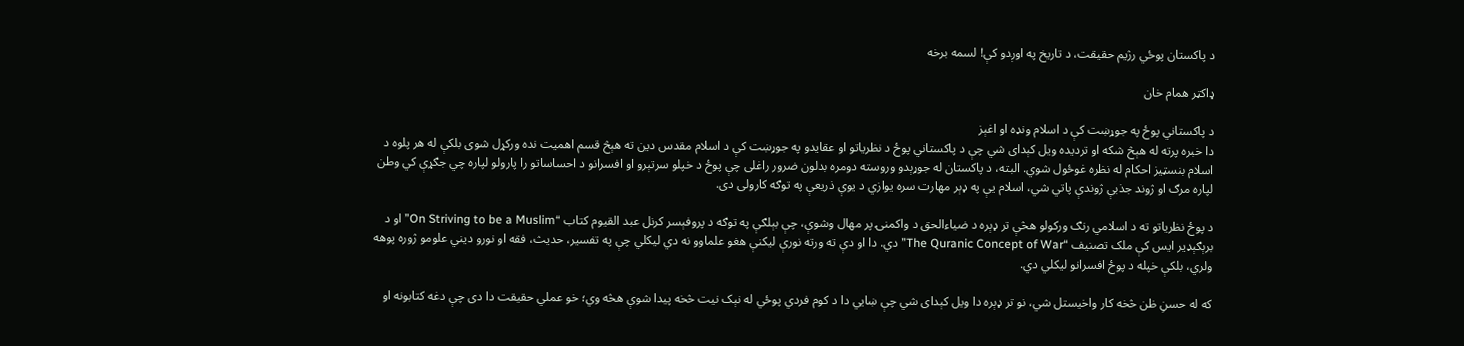د پاکستان پوځي رژیم حقیقت، د تاریخ په اوږدو کې! لسمه برخه

ډاکټر همام خان

د پاکستاني پوځ په جوړښت کې د اسلام ونډه او اغېز
دا خبره پرته له هېڅ شکه او تردیده ویل کېدای شي چې د پاکستاني پوځ د نظریاتو او عقایدو په جوړښت کې د اسلام مقدس دین ته هېڅ قسم اهمیت نده ورکړل شوی بلکې له هر پلوه د اسلام بنسټیز احکام له نظره غوځول شوي. البته، د پاکستان له جوړېدو وروسته دومره بدلون ضرور راغلی چې پوځ د خپلو سرتېرو او افسرانو د احساساتو را پارولو لپاره چي جګړې کي وطن لپاره مرګ او ژوند جذبې ژوندې پاتي شي، اسلام یې په ډېر مهارت سره یوازي د یوې ذریعې په توګه کارولی دی.

د پوځ نظریاتو ته د اسلامي رنګ ورکولو هڅې تر ډېره د ضیاءالحق د واکمنۍ پر مهال وشوې، چې بېلګې په توګه د پروفېسر کرنل عبد القیوم کتاب “On Striving to be a Muslim” او د برېګېډیر ایس کې ملک تصنیف “The Quranic Concept of War” دي. دا او دې ته ورته نورې لیکنې هغو علماوو نه دي لیکلي چې په تفسیر، حدیث، فقه او نورو دیني علومو ژوره پوهه ولري، بلکې خپله د پوځ افسرانو لیکلي دي.

که له حسنِ ظن څخه کار واخیستل شي، نو تر ډېره دا ویل کېدای شي چې ښايي دا د کوم فردي پوځي له نېک نیت څخه پیدا شوې هڅه وي؛ خو عملي حقیقت دا دی چې دغه کتابونه او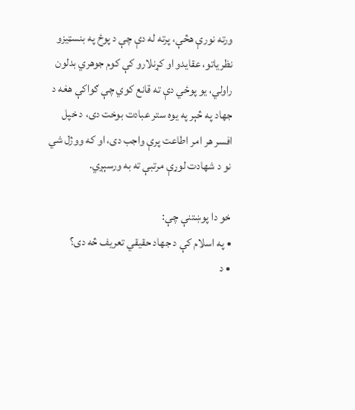ورته نورې هڅې، پرته له دې چې د پوځ په بنسټیزو نظریاتو، عقایدو او کړنلارو کې کوم جوهري بدلون راولي، یو پوځي دې ته قانع کوي چې ګواکې هغه د جهاد په څېر په یوه ستر عبادت بوخت دی، د خپل افسر هر امر اطاعت پرې واجب دی، او که ووژل شي نو د شهادت لوړې مرتبې ته به ورسېږي.

خو دا پوښتنې چې:
• په اسلام کې د جهاد حقیقي تعریف څه دی؟
• د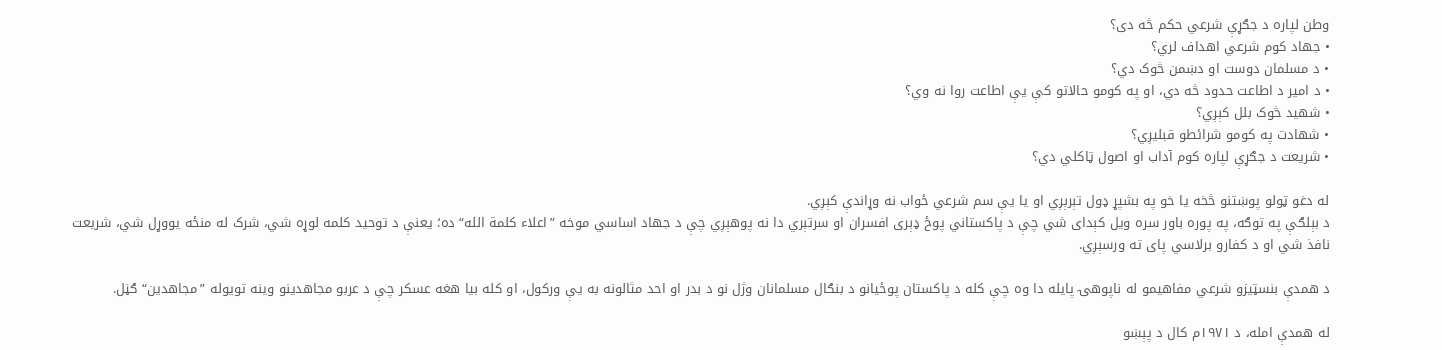وطن لپاره د جګړې شرعي حکم څه دی؟
• جهاد کوم شرعي اهداف لري؟
• د مسلمان دوست او دښمن څوک دي؟
• د امیر د اطاعت حدود څه دي، او په کومو حالاتو کې یې اطاعت روا نه وي؟
• شهید څوک بلل کېږي؟
• شهادت په کومو شرائطو قبلیږي؟
• شریعت د جګړې لپاره کوم آداب او اصول ټاکلي دي؟

له دغو ټولو پوښتنو څخه یا خو په بشپړ ډول تېرېږي او یا یې سم شرعي ځواب نه وړاندې کېږي.
د بېلګې په توګه، په پوره باور سره ویل کېدای شي چې د پاکستاني پوځ ډېری افسران او سرتېري دا نه پوهېږي چې د جهاد اساسي موخه ”اعلاء کلمة الله“ ده؛ یعنې د توحید کلمه لوړه شي، شرک له منځه یووړل شي، شریعت نافذ شي او د کفارو برلاسي پای ته ورسېږي.

د همدې بنسټیزو شرعي مفاهیمو له ناپوهۍ پایله دا وه چې کله د پاکستان پوځیانو د بنګال مسلمانان وژل نو د بدر او احد مثالونه به یې ورکول، او کله بیا هغه عسکر چې د عربو مجاهدینو وینه تویوله ”مجاهدین“ ګڼل.

له همدې امله، د ۱۹۷۱م کال د پېښو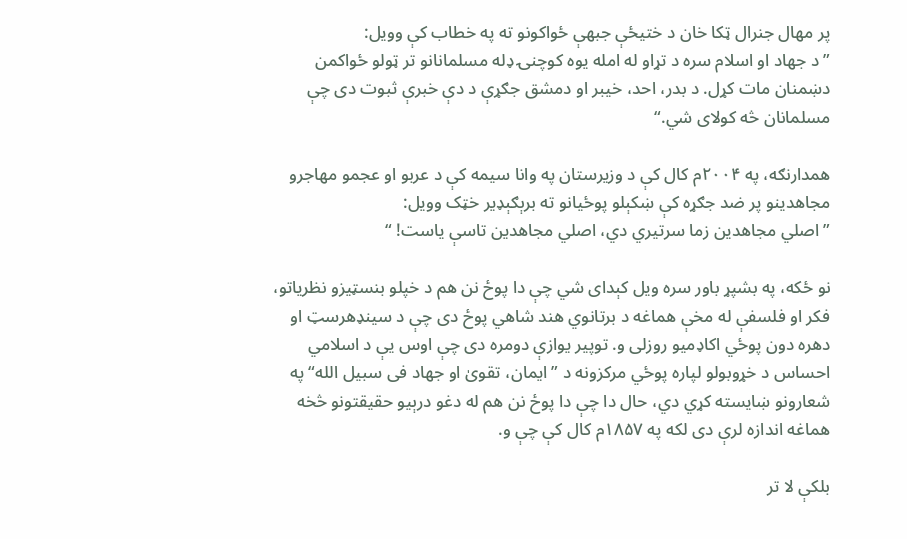پر مهال جنرال ټکا خان د ختیځې جبهې ځواکونو ته په خطاب کې وویل:
”د جهاد او اسلام سره د تړاو له امله یوه کوچنۍ ډله مسلمانانو تر ټولو ځواکمن دښمنان مات کړل. د بدر، احد، خیبر او دمشق جګړې د دې خبرې ثبوت دی چې مسلمانان څه کولای شي.“

همدارنګه، په ۲۰۰۴م کال کې د وزیرستان په وانا سیمه کې د عربو او عجمو مهاجرو مجاهدینو پر ضد جګړه کې ښکېلو پوځیانو ته برېګېډیر خټک وویل:
” اصلي مجاهدین زما سرتیري دي، اصلي مجاهدین تاسې یاست! “

نو ځکه، په بشپړ باور سره ویل کېدای شي چې دا پوځ نن هم د خپلو بنسټیزو نظریاتو، فکر او فلسفې له مخې هماغه د برتانوي هند شاهي پوځ دی چې د سینډهرسټ او دهره دون پوځي اکاډمیو روزلی و. توپیر یوازې دومره دی چې اوس یې د اسلامي احساس د خړوبولو لپاره پوځي مرکزونه د ”ایمان، تقویٰ او جهاد فی سبیل الله“ په شعارونو ښایسته کړي دي، حال دا چې دا پوځ نن هم له دغو درېیو حقیقتونو څخه هماغه اندازه لرې دی لکه په ۱۸۵۷م کال کې چې و.

بلکې لا تر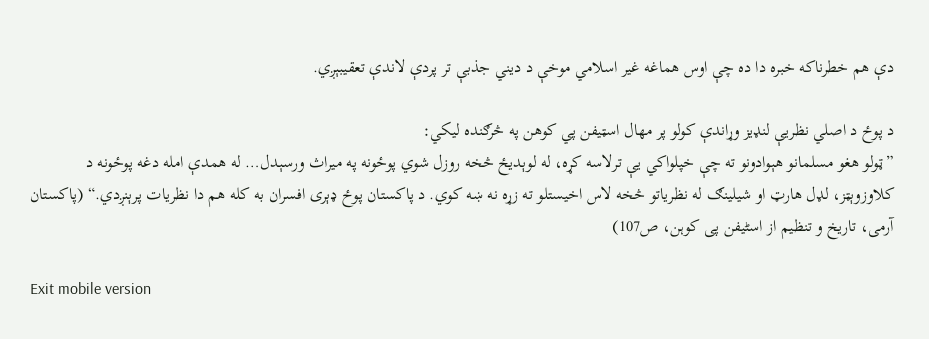دې هم خطرناکه خبره دا ده چې اوس هماغه غیر اسلامي موخې د دیني جذبې تر پردې لاندې تعقیبېږي.

د پوځ د اصلي نظریې لنډیز وړاندې کولو پر مهال اسټیفن پي کوهن په څرګنده لیکي:
”ټولو هغو مسلمانو هېوادونو ته چې خپلواکي یې ترلاسه کړه، له لوېدیځ څخه روزل شوي پوځونه په میراث ورسېدل… له همدې امله دغه پوځونه د کلاوزوېټز، لډل هارټ او شیلینګ له نظریاتو څخه لاس اخیستلو ته زړه نه ښه کوي. د پاکستان پوځ ډېری افسران به کله هم دا نظریات پرېنږدي.“ (پاکستان آرمی، تاریخ و تنظیم از اسٹیفن پی کوہن، ص107)

Exit mobile version